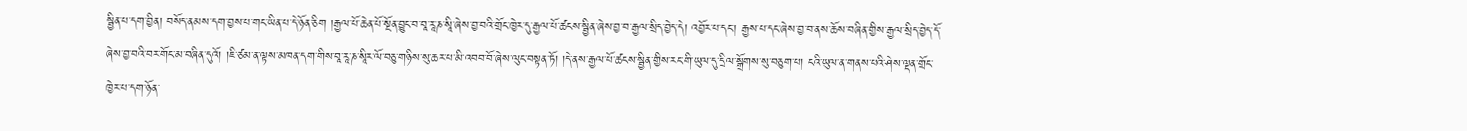སྦྱིན་པ་དག་བྱིན། བསོད་ནམས་དག་བྱས་པ་གང་ཡིན་པ་དེ་ཉོན་ཅིག །རྒྱལ་པོ་ཆེན་པོ་སྔོན་བྱུང་བ་བཱ་རཱ་ཎ་སཱི་ཞེས་བྱ་བའི་གྲོང་ཁྱེར་དུ་རྒྱལ་པོ་ཚངས་སྦྱིན་ཞེས་བྱ་བ་རྒྱལ་སྲིད་བྱེད་དེ། འབྱོར་པ་དང་། རྒྱས་པ་དང་ཞེས་བྱ་བ་ནས་ཆོས་བཞིན་གྱིས་རྒྱལ་སྲིད་བྱེད་དོ་ཞེས་བྱ་བའི་བར་གོང་མ་བཞིན་དུའོ། །ཇི་ཙམ་ན་ལྟས་མཁན་དག་གིས་བཱ་རཱ་ཎ་སཱིར་ལོ་བཅུ་གཉིས་སུ་ཆར་པ་མི་འབབ་བོ་ཞེས་ལུང་བསྟན་ཏོ། །དེ་ནས་རྒྱལ་པོ་ཚངས་སྦྱིན་གྱིས་རང་གི་ཡུལ་དུ་དྲིལ་སྒྲོགས་སུ་བཅུག་པ། ངའི་ཡུལ་ན་གནས་པའི་ཤེས་ལྡན་གྲོང་ཁྱེར་པ་དག་ཉོན་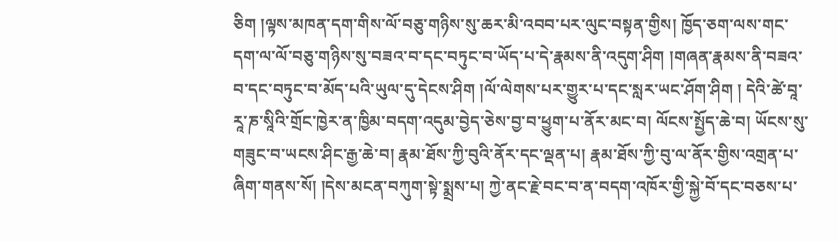ཅིག །ལྟས་མཁན་དག་གིས་ལོ་བཅུ་གཉིས་སུ་ཆར་མི་འབབ་པར་ལུང་བསྟན་གྱིས། ཁྱོད་ཅག་ལས་གང་དག་ལ་ལོ་བཅུ་གཉིས་སུ་བཟའ་བ་དང་བཏུང་བ་ཡོད་པ་དེ་རྣམས་ནི་འདུག་ཤིག །གཞན་རྣམས་ནི་བཟའ་བ་དང་བཏུང་བ་མོད་པའི་ཡུལ་དུ་དེངས་ཤིག །ལོ་ལེགས་པར་གྱུར་པ་དང་སླར་ཡང་ཤོག་ཤིག ། དེའི་ཚེ་བཱ་རཱ་ཎ་སཱིའི་གྲོང་ཁྱེར་ན་ཁྱིམ་བདག་འདུམ་བྱེད་ཅེས་བྱ་བ་ཕྱུག་པ་ནོར་མང་བ། ལོངས་སྤྱོད་ཆེ་བ། ཡོངས་སུ་གཟུང་བ་ཡངས་ཤིང་རྒྱ་ཆེ་བ། རྣམ་ཐོས་ཀྱི་བུའི་ནོར་དང་ལྡན་པ། རྣམ་ཐོས་ཀྱི་བུ་ལ་ནོར་གྱིས་འགྲན་པ་ཞིག་གནས་སོ། །དེས་མངན་བཀུག་སྟེ་སྨྲས་པ། ཀྱེ་ནང་རྗེ་བང་བ་ན་བདག་འཁོར་གྱི་སྐྱེ་བོ་དང་བཅས་པ་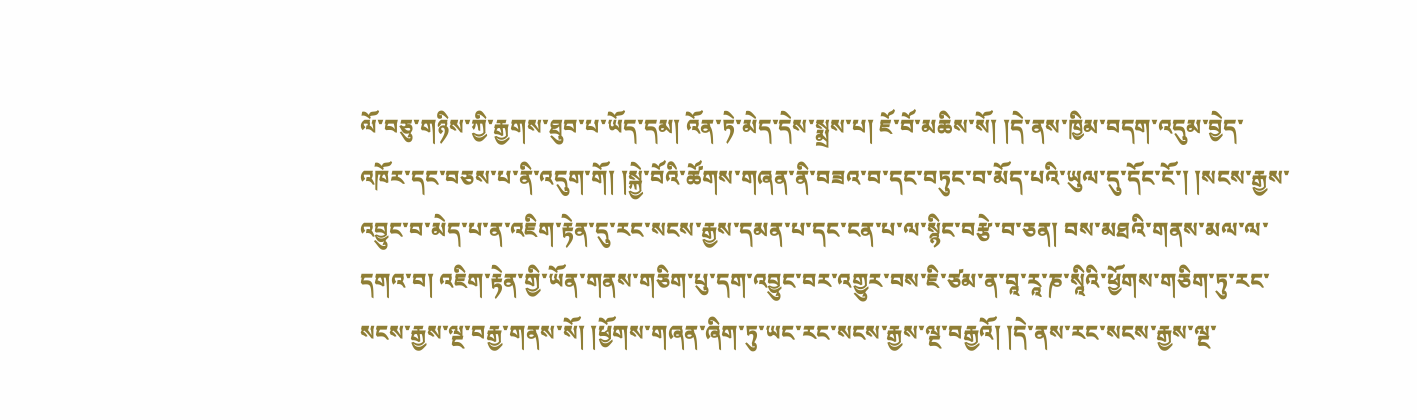ལོ་བཅུ་གཉིས་ཀྱི་རྒྱགས་ཐུབ་པ་ཡོད་དམ། འོན་ཏེ་མེད་དེས་སྨྲས་པ། ཇོ་བོ་མཆིས་སོ། །དེ་ནས་ཁྱིམ་བདག་འདུམ་བྱེད་འཁོར་དང་བཅས་པ་ནི་འདུག་གོ། །སྐྱེ་བོའི་ཚོགས་གཞན་ནི་བཟའ་བ་དང་བཏུང་བ་མོད་པའི་ཡུལ་དུ་དོང་ངོ་། །སངས་རྒྱས་འབྱུང་བ་མེད་པ་ན་འཇིག་རྟེན་དུ་རང་སངས་རྒྱས་དམན་པ་དང་ངན་པ་ལ་སྙིང་བརྩེ་བ་ཅན། བས་མཐའི་གནས་མལ་ལ་དགའ་བ། འཇིག་རྟེན་གྱི་ཡོན་གནས་གཅིག་པུ་དག་འབྱུང་བར་འགྱུར་བས་ཇི་ཙམ་ན་བཱ་རཱ་ཎ་སཱིའི་ཕྱོགས་གཅིག་ཏུ་རང་སངས་རྒྱས་ལྔ་བརྒྱ་གནས་སོ། །ཕྱོགས་གཞན་ཞིག་ཏུ་ཡང་རང་སངས་རྒྱས་ལྔ་བརྒྱའོ། །དེ་ནས་རང་སངས་རྒྱས་ལྔ་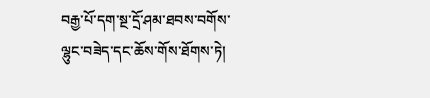བརྒྱ་པོ་དག་སྔ་དྲོ་ཤམ་ཐབས་བགོས་ལྷུང་བཟེད་དང་ཆོས་གོས་ཐོགས་ཏེ།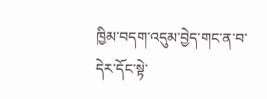ཁྱིམ་བདག་འདུམ་བྱེད་གང་ན་བ་དེར་དོང་སྟེ་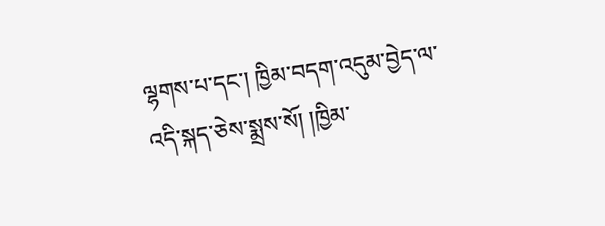ལྷགས་པ་དང་། ཁྱིམ་བདག་འདུམ་བྱེད་ལ་འདི་སྐད་ཅེས་སྨྲས་སོ། །ཁྱིམ་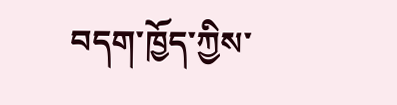བདག་ཁྱོད་ཀྱིས་